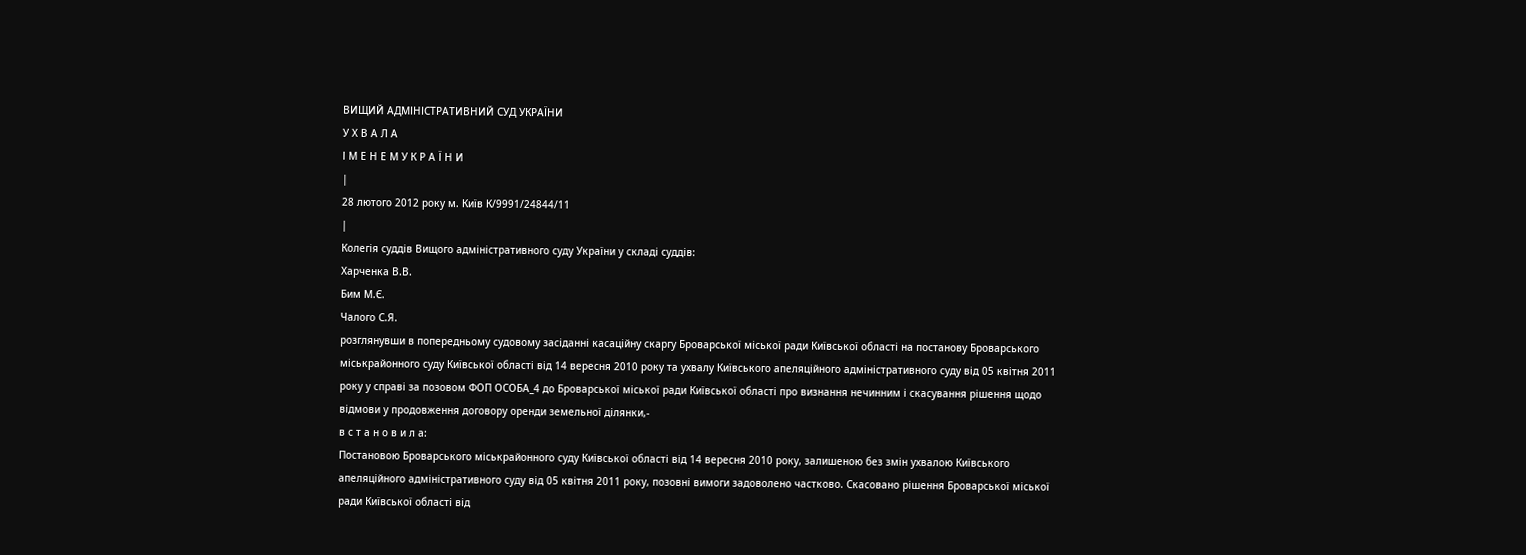ВИЩИЙ АДМІНІСТРАТИВНИЙ СУД УКРАЇНИ
У Х В А Л А
І М Е Н Е М У К Р А Ї Н И
|
28 лютого 2012 року м. Київ К/9991/24844/11
|
Колегія суддів Вищого адміністративного суду України у складі суддів:
Харченка В.В.
Бим М.Є.
Чалого С.Я.
розглянувши в попередньому судовому засіданні касаційну скаргу Броварської міської ради Київської області на постанову Броварського міськрайонного суду Київської області від 14 вересня 2010 року та ухвалу Київського апеляційного адміністративного суду від 05 квітня 2011 року у справі за позовом ФОП ОСОБА_4 до Броварської міської ради Київської області про визнання нечинним і скасування рішення щодо відмови у продовження договору оренди земельної ділянки,-
в с т а н о в и л а:
Постановою Броварського міськрайонного суду Київської області від 14 вересня 2010 року, залишеною без змін ухвалою Київського апеляційного адміністративного суду від 05 квітня 2011 року, позовні вимоги задоволено частково. Скасовано рішення Броварської міської ради Київської області від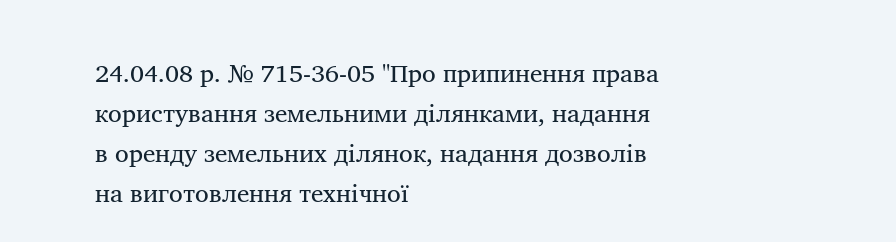24.04.08 р. № 715-36-05 "Про припинення права користування земельними ділянками, надання в оренду земельних ділянок, надання дозволів на виготовлення технічної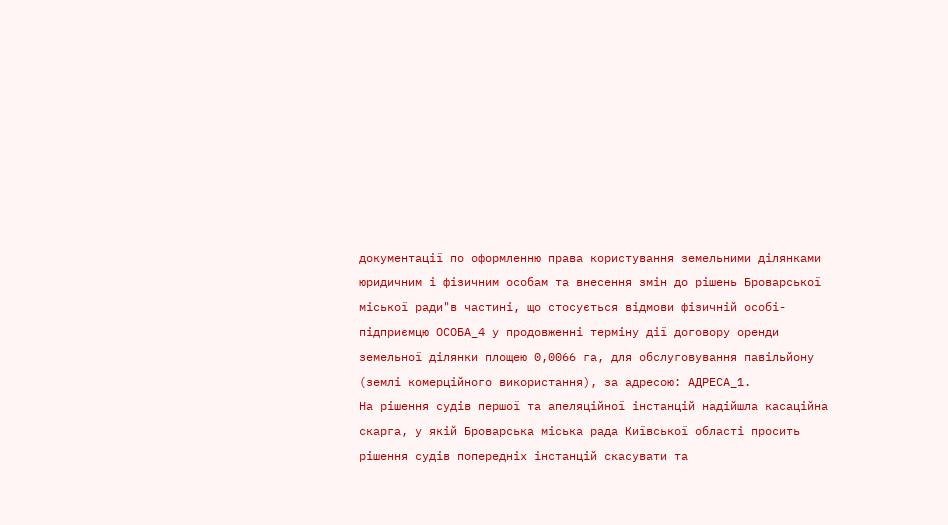документації по оформленню права користування земельними ділянками юридичним і фізичним особам та внесення змін до рішень Броварської міської ради"в частині, що стосується відмови фізичній особі-підприємцю ОСОБА_4 у продовженні терміну дії договору оренди земельної ділянки площею 0,0066 га, для обслуговування павільйону (землі комерційного використання), за адресою: АДРЕСА_1.
На рішення судів першої та апеляційної інстанцій надійшла касаційна скарга, у якій Броварська міська рада Київської області просить рішення судів попередніх інстанцій скасувати та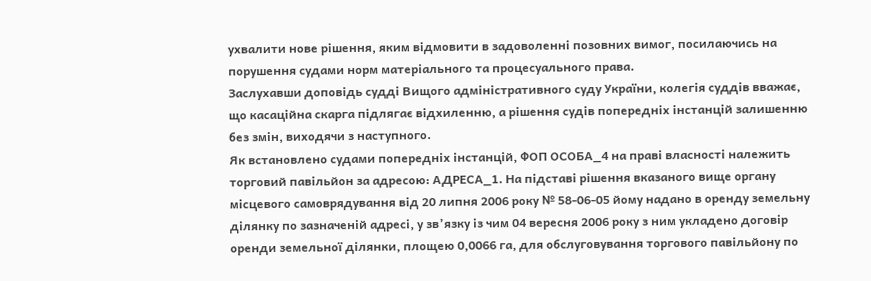ухвалити нове рішення, яким відмовити в задоволенні позовних вимог, посилаючись на порушення судами норм матеріального та процесуального права.
Заслухавши доповідь судді Вищого адміністративного суду України, колегія суддів вважає, що касаційна скарга підлягає відхиленню, а рішення судів попередніх інстанцій залишенню без змін, виходячи з наступного.
Як встановлено судами попередніх інстанцій, ФОП ОСОБА_4 на праві власності належить торговий павільйон за адресою: АДРЕСА_1. На підставі рішення вказаного вище органу місцевого самоврядування від 20 липня 2006 року № 58-06-05 йому надано в оренду земельну ділянку по зазначеній адресі, у зв’язку із чим 04 вересня 2006 року з ним укладено договір оренди земельної ділянки, площею 0,0066 га, для обслуговування торгового павільйону по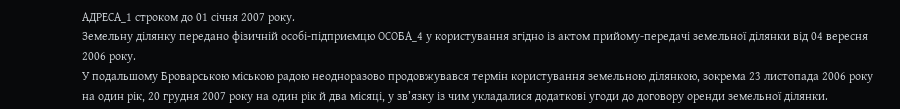АДРЕСА_1 строком до 01 січня 2007 року.
Земельну ділянку передано фізичній особі-підприємцю ОСОБА_4 у користування згідно із актом прийому-передачі земельної ділянки від 04 вересня 2006 року.
У подальшому Броварською міською радою неодноразово продовжувався термін користування земельною ділянкою, зокрема 23 листопада 2006 року на один рік, 20 грудня 2007 року на один рік й два місяці, у зв’язку із чим укладалися додаткові угоди до договору оренди земельної ділянки.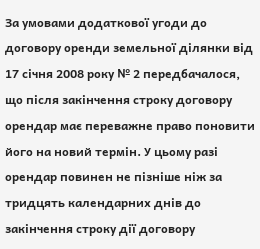За умовами додаткової угоди до договору оренди земельної ділянки від 17 січня 2008 року № 2 передбачалося, що після закінчення строку договору орендар має переважне право поновити його на новий термін. У цьому разі орендар повинен не пізніше ніж за тридцять календарних днів до закінчення строку дії договору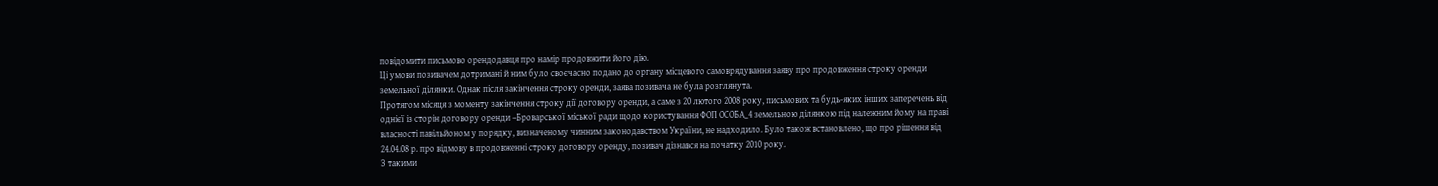повідомити письмово орендодавця про намір продовжити його дію.
Ці умови позивачем дотримані й ним було своєчасно подано до органу місцевого самоврядування заяву про продовження строку оренди земельної ділянки. Однак після закінчення строку оренди, заява позивача не була розглянута.
Протягом місяця з моменту закінчення строку дії договору оренди, а саме з 20 лютого 2008 року, письмових та будь-яких інших заперечень від однієї із сторін договору оренди –Броварської міської ради щодо користування ФОП ОСОБА_4 земельною ділянкою під належним йому на праві власності павільйоном у порядку, визначеному чинним законодавством України, не надходило. Було також встановлено, що про рішення від 24.04.08 р. про відмову в продовженні строку договору оренду, позивач дізнався на початку 2010 року.
З такими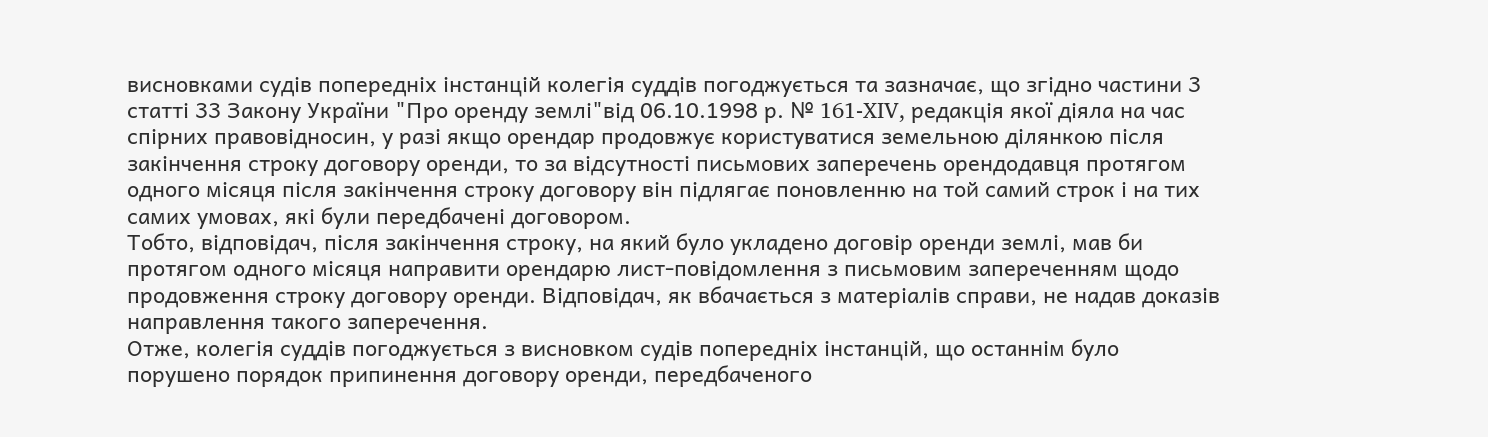висновками судів попередніх інстанцій колегія суддів погоджується та зазначає, що згідно частини 3 статті 33 Закону України "Про оренду землі"від 06.10.1998 р. № 161-XIV, редакція якої діяла на час спірних правовідносин, у разі якщо орендар продовжує користуватися земельною ділянкою після закінчення строку договору оренди, то за відсутності письмових заперечень орендодавця протягом одного місяця після закінчення строку договору він підлягає поновленню на той самий строк і на тих самих умовах, які були передбачені договором.
Тобто, відповідач, після закінчення строку, на який було укладено договір оренди землі, мав би протягом одного місяця направити орендарю лист-повідомлення з письмовим запереченням щодо продовження строку договору оренди. Відповідач, як вбачається з матеріалів справи, не надав доказів направлення такого заперечення.
Отже, колегія суддів погоджується з висновком судів попередніх інстанцій, що останнім було порушено порядок припинення договору оренди, передбаченого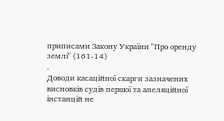приписами Закону України "Про оренду землі" (161-14)
.
Доводи касаційної скарги зазначених висновків судів першої та апеляційної інстанцій не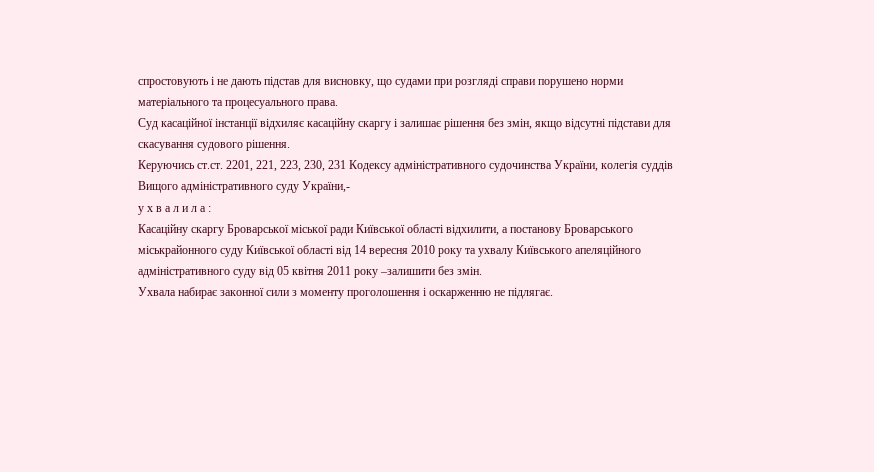спростовують і не дають підстав для висновку, що судами при розгляді справи порушено норми матеріального та процесуального права.
Суд касаційної інстанції відхиляє касаційну скаргу і залишає рішення без змін, якщо відсутні підстави для скасування судового рішення.
Керуючись ст.ст. 2201, 221, 223, 230, 231 Кодексу адміністративного судочинства України, колегія суддів Вищого адміністративного суду України,-
у х в а л и л а :
Касаційну скаргу Броварської міської ради Київської області відхилити, а постанову Броварського міськрайонного суду Київської області від 14 вересня 2010 року та ухвалу Київського апеляційного адміністративного суду від 05 квітня 2011 року –залишити без змін.
Ухвала набирає законної сили з моменту проголошення і оскарженню не підлягає.